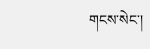གངས་སེང་།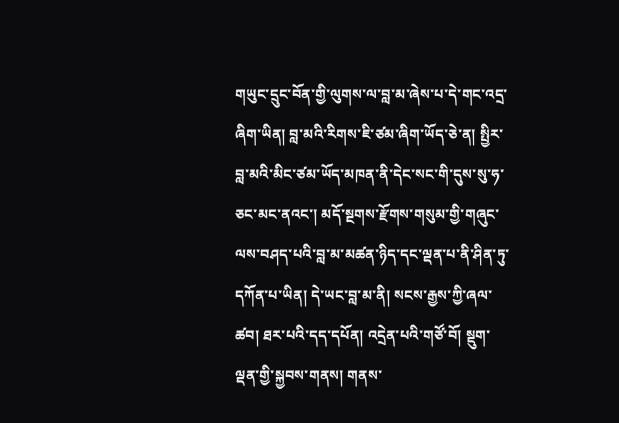གཡུང་དྲུང་བོན་གྱི་ལུགས་ལ་བླ་མ་ཞེས་པ་དེ་གང་འདྲ་ཞིག་ཡིན། བླ་མའི་རིགས་ཇི་ཙམ་ཞིག་ཡོད་ཅེ་ན། སྤྱིར་བླ་མའི་མིང་ཙམ་ཡོད་མཁན་ནི་དེང་སང་གི་དུས་སུ་ཧ་ཅང་མང་ནའང་། མདོ་སྔགས་རྫོགས་གསུམ་གྱི་གཞུང་ལས་བཤད་པའི་བླ་མ་མཚན་ཉིད་དང་ལྡན་པ་ནི་ཤིན་ཏུ་དཀོན་པ་ཡིན། དེ་ཡང་བླ་མ་ནི། སངས་རྒྱས་ཀྱི་ཞལ་ཚབ། ཐར་པའི་དད་དཔོན། འདྲེན་པའི་གཙོ་བོ། སྡུག་ལྡན་གྱི་སྐྱབས་གནས། གནས་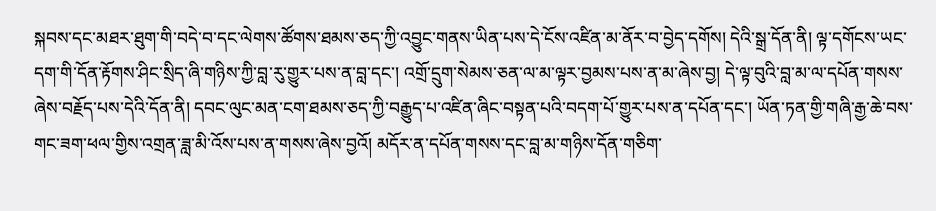སྐབས་དང་མཐར་ཐུག་གི་བདེ་བ་དང་ལེགས་ཚོགས་ཐམས་ཅད་ཀྱི་འབྱུང་གནས་ཡིན་པས་དེ་ངོས་འཛིན་མ་ནོར་བ་བྱེད་དགོས། དེའི་སྒྲ་དོན་ནི། ལྟ་དགོངས་ཡང་དག་གི་དོན་རྟོགས་ཤིང་སྲིད་ཞི་གཉིས་ཀྱི་བླ་རུ་གྱུར་པས་ན་བླ་དང་། འགྲོ་དྲུག་སེམས་ཅན་ལ་མ་ལྟར་བྱམས་པས་ན་མ་ཞེས་བྱ། དེ་ལྟ་བུའི་བླ་མ་ལ་དཔོན་གསས་ཞེས་བརྗོད་པས་དེའི་དོན་ནི། དབང་ལུང་མན་ངག་ཐམས་ཅད་ཀྱི་བརྒྱུད་པ་འཛིན་ཞིང་བསྟན་པའི་བདག་པོ་གྱུར་པས་ན་དཔོན་དང་། ཡོན་ཏན་གྱི་གཞི་རྒྱ་ཆེ་བས་གང་ཟག་ཕལ་གྱིས་འགྲན་ཟླ་མི་འོས་པས་ན་གསས་ཞེས་བྱའོ། མདོར་ན་དཔོན་གསས་དང་བླ་མ་གཉིས་དོན་གཅིག་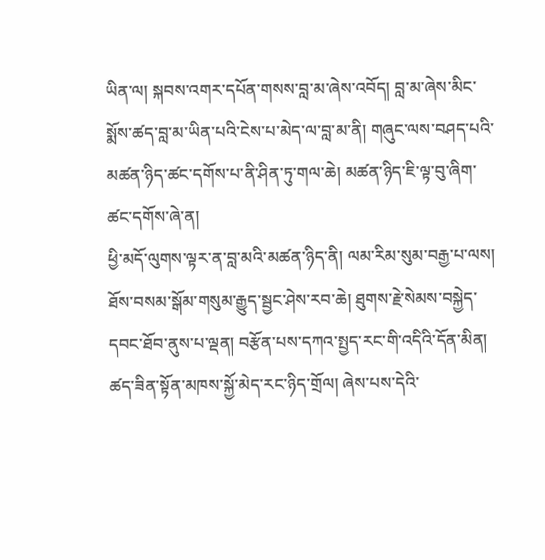ཡིན་ལ། སྐབས་འགར་དཔོན་གསས་བླ་མ་ཞེས་འབོད། བླ་མ་ཞེས་མིང་སྨོས་ཚད་བླ་མ་ཡིན་པའི་ངེས་པ་མེད་ལ་བླ་མ་ནི། གཞུང་ལས་བཤད་པའི་མཚན་ཉིད་ཚང་དགོས་པ་ནི་ཤིན་ཏུ་གལ་ཆེ། མཚན་ཉིད་ཇི་ལྟ་བུ་ཞིག་ཚང་དགོས་ཞེ་ན།
ཕྱི་མདོ་ལུགས་ལྟར་ན་བླ་མའི་མཚན་ཉིད་ནི། ལམ་རིམ་སུམ་བརྒྱ་པ་ལས། ཐོས་བསམ་སྒོམ་གསུམ་རྒྱུད་སྦྱང་ཤེས་རབ་ཆེ། ཐུགས་རྗེ་སེམས་བསྐྱེད་དབང་ཐོབ་ནུས་པ་ལྡན། བརྩོན་པས་དཀའ་སྤྱད་རང་གི་འདིའི་དོན་མིན། ཚད་ཟིན་སྟོན་མཁས་སྐྱོ་མེད་རང་ཉིད་གྲོལ། ཞེས་པས་དེའི་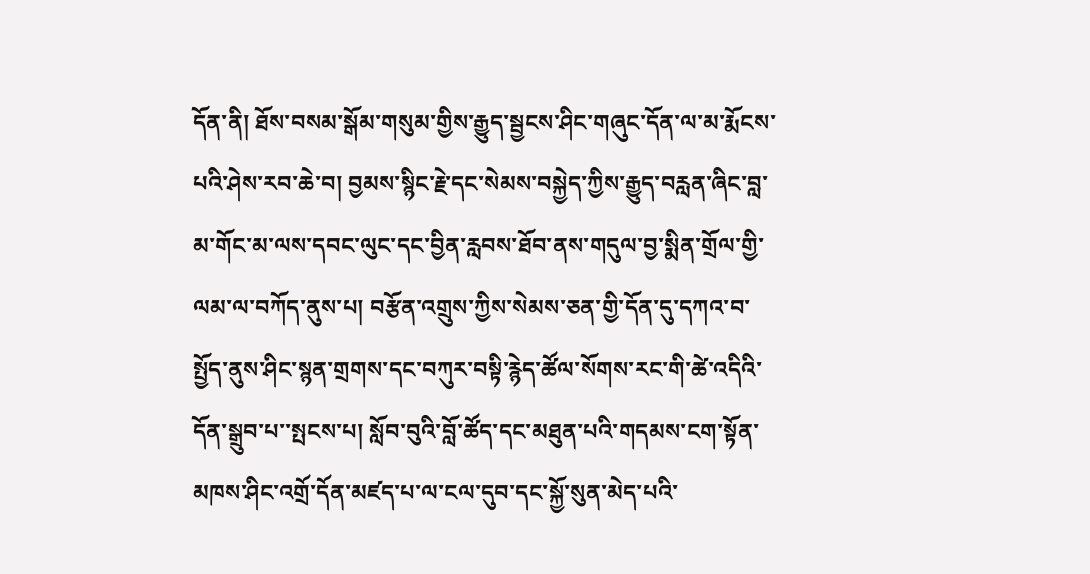དོན་ནི། ཐོས་བསམ་སྒོམ་གསུམ་གྱིས་རྒྱུད་སྦྱངས་ཤིང་གཞུང་དོན་ལ་མ་རྨོངས་པའི་ཤེས་རབ་ཆེ་བ། བྱམས་སྙིང་རྗེ་དང་སེམས་བསྐྱེད་ཀྱིས་རྒྱུད་བརླན་ཞིང་བླ་མ་གོང་མ་ལས་དབང་ལུང་དང་བྱིན་རླབས་ཐོབ་ནས་གདུལ་བྱ་སྨིན་གྲོལ་གྱི་ལམ་ལ་བཀོད་ནུས་པ། བརྩོན་འགྲུས་ཀྱིས་སེམས་ཅན་གྱི་དོན་དུ་དཀའ་བ་སྤྱོད་ནུས་ཤིང་སྙན་གྲགས་དང་བཀུར་བསྟི་རྙེད་ཚོལ་སོགས་རང་གི་ཚེ་འདིའི་དོན་སྒྲུབ་པ་་སྤངས་པ། སློབ་བུའི་བློ་ཚོད་དང་མཐུན་པའི་གདམས་ངག་སྟོན་མཁས་ཤིང་འགྲོ་དོན་མཛད་པ་ལ་ངལ་དུབ་དང་སྐྱོ་སུན་མེད་པའི་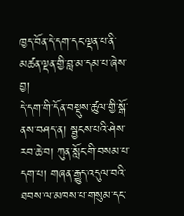ཁྱད་བོན་དེ་དག་དང་ལྡན་པ་ནི་མཚན་ལྡན་གྱི་བླ་མ་དམ་པ་ཞེས་བྱ།
དེ་དག་གི་དོན་བསྡུས་ཚུལ་གྱི་སྒོ་ནས་བཤད་ན། སྦྱངས་པའི་ཤེས་རབ་ཆེ་བ། ཀུན་སློང་གི་བསམ་པ་དག་པ། གཞན་རྒྱུད་འདུལ་བའི་ཐབས་ལ་མཁས་པ་གསུམ་དང་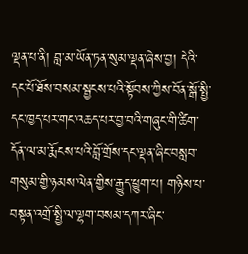ལྡན་པ་ནི། བླ་མ་ཡོན་ཏན་སུམ་ལྡན་ཞེས་བྱ། དེའི་དང་པོ་ཐོས་བསམ་སྦྱངས་པའི་སྟོབས་ཀྱིས་བོན་སྒོ་སྤྱི་དང་ཁྱད་པར་གང་འཆད་པར་བྱ་བའི་གཞུང་གི་ཚིག་དོན་ལ་མ་རྨོངས་པའི་བློ་གྲོས་དང་ལྡན་ཞིང་བསླབ་གསུམ་གྱི་ཉམས་ལེན་གྱིས་རྒྱུད་ཕྱུག་པ། གཉིས་པ་བསྟན་འགྲོ་སྤྱི་ལ་ལྷག་བསམ་དཀར་ཞིང་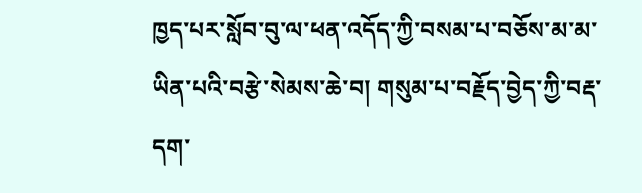ཁྱད་པར་སློབ་བུ་ལ་ཕན་འདོད་ཀྱི་བསམ་པ་བཅོས་མ་མ་ཡིན་པའི་བརྩེ་སེམས་ཆེ་བ། གསུམ་པ་བརྗོད་བྱེད་ཀྱི་བརྡ་དག་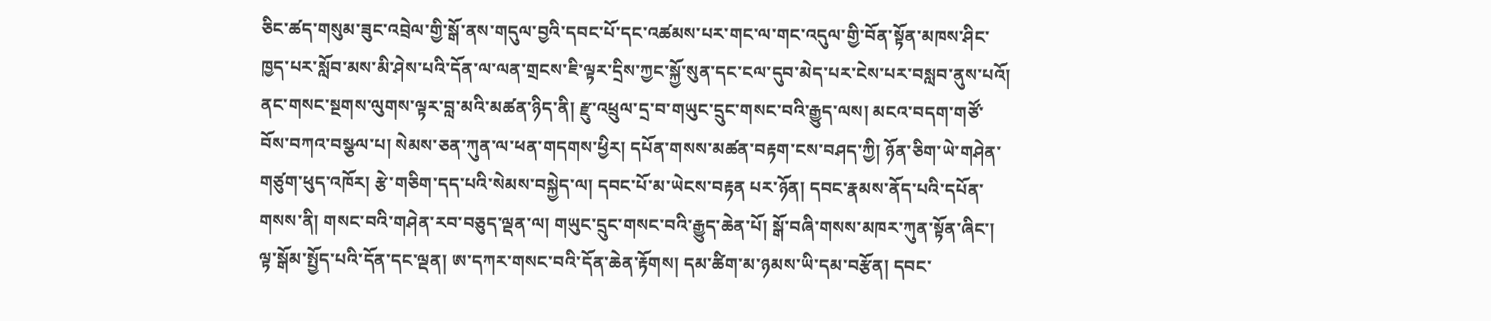ཅིང་ཚད་གསུམ་ཟུང་འབྲེལ་གྱི་སྒོ་ནས་གདུལ་བྱའི་དབང་པོ་དང་འཚམས་པར་གང་ལ་གང་འདུལ་གྱི་བོན་སྟོན་མཁས་ཤིང་ཁྱད་པར་སློབ་མས་མི་ཤེས་པའི་དོན་ལ་ལན་གྲངས་ཇི་ལྟར་དྲིས་ཀྱང་སྐྱོ་སུན་དང་ངལ་དུབ་མེད་པར་ངེས་པར་བསླབ་ནུས་པའོ།
ནང་གསང་སྔགས་ལུགས་ལྟར་བླ་མའི་མཚན་ཉིད་ནི། རྫུ་འཕྲུལ་དྲ་བ་གཡུང་དྲུང་གསང་བའི་རྒྱུད་ལས། མངའ་བདག་གཙོ་བོས་བཀའ་བསྩལ་པ། སེམས་ཅན་ཀུན་ལ་ཕན་གདགས་ཕྱིར། དཔོན་གསས་མཚན་བརྟག་ངས་བཤད་ཀྱི། ཉོན་ཅིག་ཡེ་གཤེན་གཙུག་ཕུད་འཁོར། རྩེ་གཅིག་དད་པའི་སེམས་བསྐྱེད་ལ། དབང་པོ་མ་ཡེངས་བརྟན པར་ཉོན། དབང་རྣམས་ནོད་པའི་དཔོན་གསས་ནི། གསང་བའི་གཤེན་རབ་བཅུད་ལྡན་ལ། གཡུང་དྲུང་གསང་བའི་རྒྱུད་ཆེན་པོ། སྒོ་བཞི་གསས་མཁར་ཀུན་སྟོན་ཞིང་། ལྟ་སྒོམ་སྤྱོད་པའི་དོན་དང་ལྡན། ཨ་དཀར་གསང་བའི་དོན་ཆེན་རྟོགས། དམ་ཚིག་མ་ཉམས་ཡི་དམ་བརྩོན། དབང་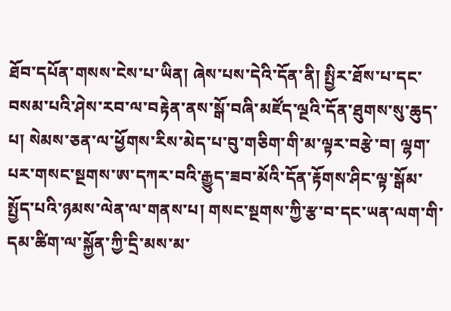ཐོབ་དཔོན་གསས་ངེས་པ་ཡིན། ཞེས་པས་དེའི་དོན་ནི། སྤྱིར་ཐོས་པ་དང་བསམ་པའི་ཤེས་རབ་ལ་བརྟེན་ནས་སྒོ་བཞི་མཛོད་ལྔའི་དོན་ཐུགས་སུ་ཆུད་པ། སེམས་ཅན་ལ་ཕྱོགས་རིས་མེད་པ་བུ་གཅིག་གི་མ་ལྟར་བརྩེ་བ། ལྷག་པར་གསང་སྔགས་ཨ་དཀར་བའི་རྒྱུད་ཟབ་མོའི་དོན་རྟོགས་ཤིང་ལྟ་སྒོམ་སྤྱོད་པའི་ཉམས་ལེན་ལ་གནས་པ། གསང་སྔགས་ཀྱི་རྩ་བ་དང་ཡན་ལག་གི་དམ་ཚིག་ལ་སྐྱོན་ཀྱི་དྲི་མས་མ་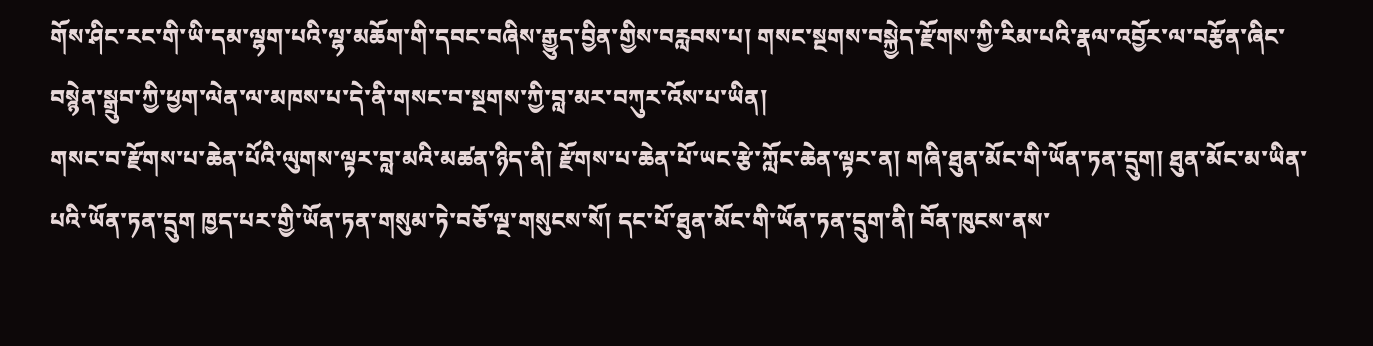གོས་ཤིང་རང་གི་ཡི་དམ་ལྷག་པའི་ལྷ་མཆོག་གི་དབང་བཞིས་རྒྱུད་བྱིན་གྱིས་བརླབས་པ། གསང་སྔགས་བསྐྱེད་རྫོགས་ཀྱི་རིམ་པའི་རྣལ་འབྱོར་ལ་བརྩོན་ཞིང་བསྙེན་སྒྲུབ་ཀྱི་ཕྱག་ལེན་ལ་མཁས་པ་དེ་ནི་གསང་བ་སྔགས་ཀྱི་བླ་མར་བཀུར་འོས་པ་ཡིན།
གསང་བ་རྫོགས་པ་ཆེན་པོའི་ལུགས་ལྟར་བླ་མའི་མཚན་ཉིད་ནི། རྫོགས་པ་ཆེན་པོ་ཡང་རྩེ་ཀློང་ཆེན་ལྟར་ན། གཞི་ཐུན་མོང་གི་ཡོན་ཏན་དྲུག། ཐུན་མོང་མ་ཡིན་པའི་ཡོན་ཏན་དྲུག ཁྱད་པར་གྱི་ཡོན་ཏན་གསུམ་ཏེ་བཅོ་ལྔ་གསུངས་སོ། དང་པོ་ཐུན་མོང་གི་ཡོན་ཏན་དྲུག་ནི། བོན་ཁུངས་ནས་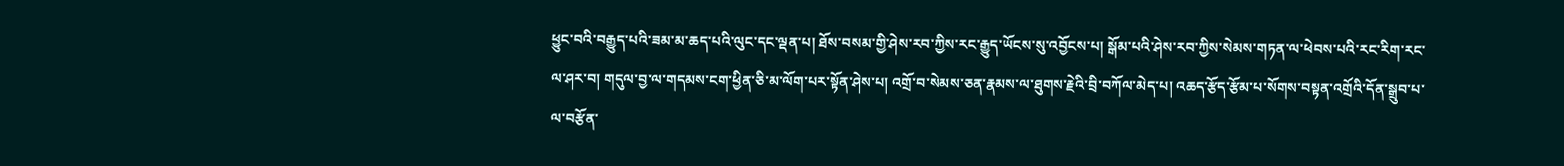ཕྱུང་བའི་བརྒྱུད་པའི་ཟམ་མ་ཆད་པའི་ལུང་དང་ལྡན་པ། ཐོས་བསམ་གྱི་ཤེས་རབ་ཀྱིས་རང་རྒྱུད་ཡོངས་སུ་འབྱོངས་པ། སྒོམ་པའི་ཤེས་རབ་ཀྱིས་སེམས་གཏན་ལ་ཕེབས་པའི་རང་རིག་རང་ལ་ཤར་བ། གདུལ་བྱ་ལ་གདམས་ངག་ཕྱིན་ཅི་མ་ལོག་པར་སྟོན་ཤེས་པ། འགྲོ་བ་སེམས་ཅན་རྣམས་ལ་ཐུགས་རྗེའི་བྲི་བཀོལ་མེད་པ། འཆད་རྩོད་རྩོམ་པ་སོགས་བསྟན་འགྲོའི་དོན་སྒྲུབ་པ་ལ་བརྩོན་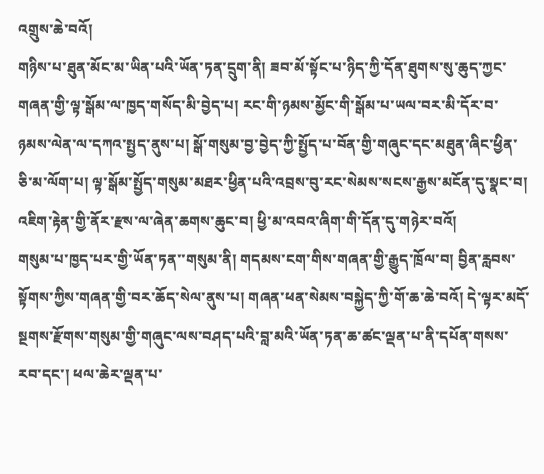འགྲུས་ཆེ་བའོ།
གཉིས་པ་ཐུན་མོང་མ་ཡིན་པའི་ཡོན་ཏན་དྲུག་ནི། ཟབ་མོ་སྟོང་པ་ཉིད་ཀྱི་དོན་ཐུགས་སུ་ཆུད་ཀྱང་གཞན་གྱི་ལྟ་སྒོམ་ལ་ཁྱད་གསོད་མི་བྱེད་པ། རང་གི་ཉམས་མྱོང་གི་སྒོམ་པ་ཡལ་བར་མི་དོར་བ་ཉམས་ལེན་ལ་དཀའ་སྤྱད་ནུས་པ། སྒོ་གསུམ་བྱ་བྱེད་ཀྱི་སྤྱོད་པ་བོན་གྱི་གཞུང་དང་མཐུན་ཞིང་ཕྱིན་ཅི་མ་ལོག་པ། ལྟ་སྒོམ་སྤྱོད་གསུམ་མཐར་ཕྱིན་པའི་འབྲས་བུ་རང་སེམས་སངས་རྒྱས་མངོན་དུ་སྣང་བ། འཇིག་རྟེན་གྱི་ནོར་རྫས་ལ་ཞེན་ཆགས་ཆུང་བ། ཕྱི་མ་འབའ་ཞིག་གི་དོན་དུ་གཉེར་བའོ།
གསུམ་པ་ཁྱད་པར་གྱི་ཡོན་ཏན་་གསུམ་ནི། གདམས་ངག་གིས་གཞན་གྱི་རྒྱུད་ཁྲོལ་བ། བྱིན་རླབས་སྟོགས་ཀྱིས་གཞན་གྱི་བར་ཆོད་སེལ་ནུས་པ། གཞན་ཕན་སེམས་བསྐྱེད་ཀྱི་གོ་ཆ་ཆེ་བའོ། དེ་ལྟར་མདོ་སྔགས་རྫོགས་གསུམ་གྱི་གཞུང་ལས་བཤད་པའི་བླ་མའི་ཡོན་ཏན་ཆ་ཚང་ལྡན་པ་ནི་དཔོན་གསས་རབ་དང་། ཕལ་ཆེར་ལྡན་པ་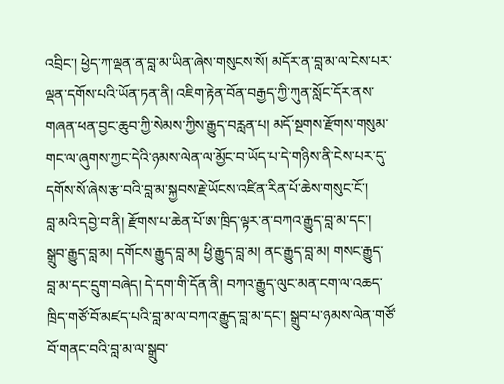འབྲིང་། ཕྱེད་ཀ་ལྡན་ན་བླ་མ་ཡིན་ཞེས་གསུངས་སོ། མདོར་ན་བླ་མ་ལ་ངེས་པར་ལྡན་དགོས་པའི་ཡོན་ཏན་ནི། འཇིག་རྟེན་བོན་བརྒྱད་ཀྱི་ཀུན་སློང་དོར་ནས་གཞན་ཕན་བྱང་ཆུབ་ཀྱི་སེམས་ཀྱིས་རྒྱུད་བརླན་པ། མདོ་སྔགས་རྫོགས་གསུམ་གང་ལ་ཞུགས་ཀྱང་དེའི་ཉམས་ལེན་ལ་མྱོང་བ་ཡོད་པ་དེ་གཉིས་ནི་ངེས་པར་དུ་དགོས་སོ་ཞེས་རྩ་བའི་བླ་མ་སྐྱབས་རྗེ་ཡོངས་འཛིན་རིན་པོ་ཆེས་གསུང་ངོ་།
བླ་མའི་དབྱེ་བ་ནི། རྫོགས་པ་ཆེན་པོ་ཨ་ཁྲིད་ལྟར་ན་བཀའ་རྒྱུད་བླ་མ་དང་། སྒྲུབ་རྒྱུད་བླ་མ། དགོངས་རྒྱུད་བླ་མ། ཕྱི་རྒྱུད་བླ་མ། ནང་རྒྱུད་བླ་མ། གསང་རྒྱུད་བླ་མ་དང་དྲུག་བཞེད། དེ་དག་གི་དོན་ནི། བཀའ་རྒྱུད་ལུང་མན་ངག་ལ་འཆད་ཁྲིད་གཙོ་བོ་མཛད་པའི་བླ་མ་ལ་བཀའ་རྒྱུད་བླ་མ་དང་། སྒྲུབ་པ་ཉམས་ལེན་གཙོ་བོ་གནང་བའི་བླ་མ་ལ་སྒྲུབ་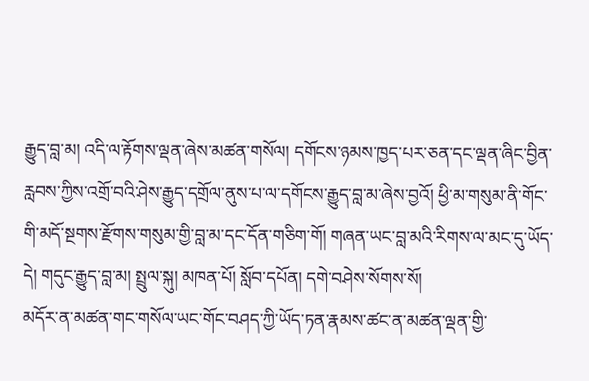རྒྱུད་བླ་མ། འདི་ལ་རྟོགས་ལྡན་ཞེས་མཚན་གསོལ། དགོངས་ཉམས་ཁྱད་པར་ཅན་དང་ལྡན་ཞིང་བྱིན་རླབས་ཀྱིས་འགྲོ་བའི་ཤེས་རྒྱུད་དགྲོལ་ནུས་པ་ལ་དགོངས་རྒྱུད་བླ་མ་ཞེས་བྱའོ། ཕྱི་མ་གསུམ་ནི་གོང་གི་མདོ་སྔགས་རྫོགས་གསུམ་གྱི་བླ་མ་དང་དོན་གཅིག་གོ། གཞན་ཡང་བླ་མའི་རིགས་ལ་མང་དུ་ཡོད་དེ། གདུང་རྒྱུད་བླ་མ། སྤྲུལ་སྐུ། མཁན་པོ། སློབ་དཔོན། དགེ་བཤེས་སོགས་སོ།
མདོར་ན་མཚན་གང་གསོལ་ཡང་གོང་བཤད་ཀྱི་ཡོད་ཏན་རྣམས་ཚང་ན་མཚན་ལྡན་གྱི་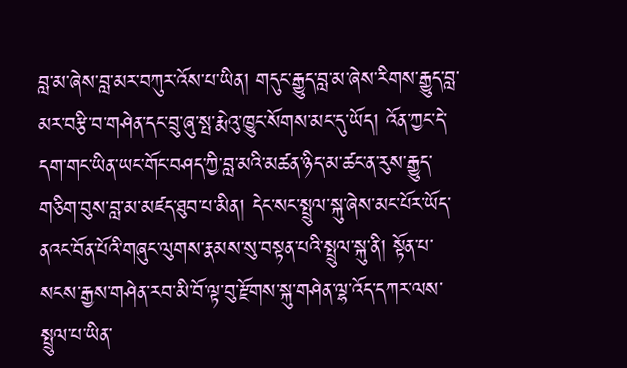བླ་མ་ཞེས་བླ་མར་བཀུར་འོས་པ་ཡིན། གདུང་རྒྱུད་བླ་མ་ཞེས་རིགས་རྒྱུད་བླ་མར་བརྩི་བ་གཤེན་དང་བྲུ་ཞུ་སྤ་རྨེའུ་ཁྱུང་སོགས་མང་དུ་ཡོད། འོན་ཀྱང་དེ་དག་གང་ཡིན་ཡང་གོང་བཤད་ཀྱི་བླ་མའི་མཚན་ཉིད་མ་ཚང་ན་རུས་རྒྱུད་གཅིག་བུས་བླ་མ་མཛད་ཐུབ་པ་མིན། དེང་སང་སྤྲུལ་སྐུ་ཞེས་མང་པོར་ཡོད་ནའང་བོན་པོའི་གཞུང་ལུགས་རྣམས་སུ་བསྟན་པའི་སྤྲུལ་སྐུ་ནི། སྟོན་པ་སངས་རྒྱས་གཤེན་རབ་མི་བོ་ལྟ་བུ་རྫོགས་སྐུ་གཤེན་ལྷ་འོད་དཀར་ལས་སྤྲུལ་པ་ཡིན་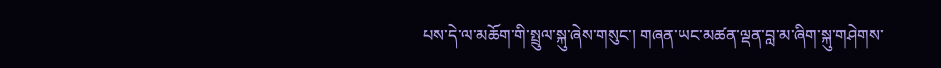པས་དེ་ལ་མཆོག་གི་སྤྲུལ་སྐུ་ཞེས་གསུང་། གཞན་ཡང་མཚན་ལྡན་བླ་མ་ཞིག་སྐུ་གཤེགས་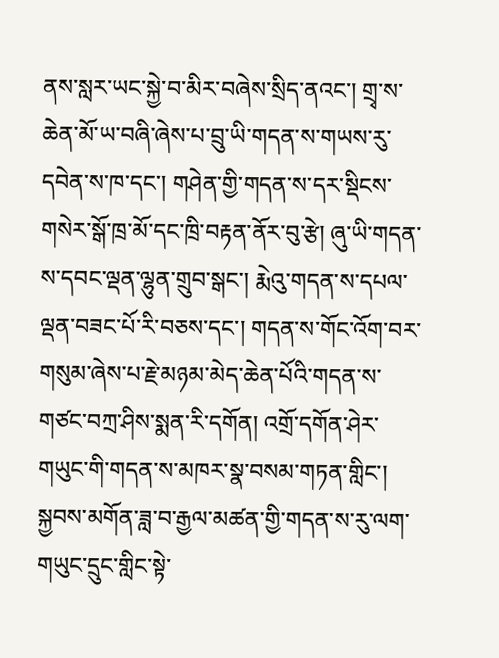ནས་སླར་ཡང་སྐྱེ་བ་མིར་བཞེས་སྲིད་ནའང་། གྲྭ་ས་ཆེན་མོ་ཡ་བཞི་ཞེས་པ་བྲུ་ཡི་གདན་ས་གཡས་རུ་དབེན་ས་ཁ་དང་། གཤེན་གྱི་གདན་ས་དར་སྡིངས་གསེར་སྒོ་ཁྲ་མོ་དང་ཁྲི་བརྟན་ནོར་བུ་རྩེ། ཞུ་ཡི་གདན་ས་དབང་ལྡན་ལྷུན་གྲུབ་སྒང་། རྨེའུ་གདན་ས་དཔལ་ལྡན་བཟང་པོ་རི་བཅས་དང་། གདན་ས་གོང་འོག་བར་གསུམ་ཞེས་པ་རྗེ་མཉམ་མེད་ཆེན་པོའི་གདན་ས་གཙང་བཀྲ་ཤིས་སྨན་རི་དགོན། འགྲོ་དགོན་ཤེར་གཡུང་གི་གདན་ས་མཁར་སྣ་བསམ་གཏན་གླིང་། སྐྱབས་མགོན་ཟླ་བ་རྒྱལ་མཚན་གྱི་གདན་ས་རུ་ལག་གཡུང་དྲུང་གླིང་སྟེ་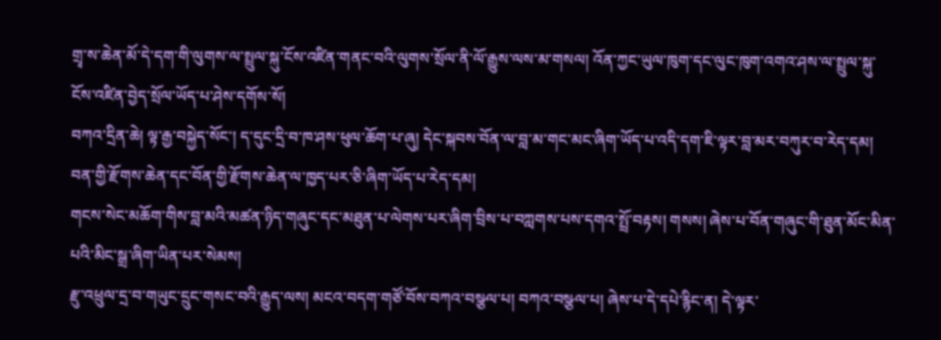གྲྭ་ས་ཆེན་མོ་དེ་དག་གི་ལུགས་ལ་སྤྲུལ་སྐུ་ངོས་འཛིན་གནང་བའི་ལུགས་སྲོལ་ནི་ལོ་རྒྱུས་ལས་མ་གསལ། འོན་ཀྱང་ཡུལ་ཁུག་དང་ལུང་ཁུག་འགའ་ཤས་ལ་སྤྲུལ་སྐུ་ངོས་འཛིན་བྱེད་སྲོལ་ཡོད་པ་ཤེས་དགོས་སོ།
བཀའ་དྲིན་ཆེ། ལྟ་རྒྱ་བསྐྱེད་སོང་། ད་དུང་དྲི་བ་ཁ་ཤས་ཕུལ་ཆོག་པ་ཞུ། དེང་སྐབས་བོན་ལ་བླ་མ་གང་མང་ཞིག་ཡོད་པ་འདི་དག་ཇི་ལྟར་བླ་མར་བཀུར་བ་རེད་དམ། བན་གྱི་རྫོགས་ཆེན་དང་བོན་གྱི་རྫོགས་ཆེན་ལ་ཁྱད་པར་ཅི་ཞིག་ཡོད་པ་རེད་དམ།
གངས་སེང་མཆོག་གིས་བླ་མའི་མཚན་ཉིད་གཞུང་དང་མཐུན་པ་ལེགས་པར་ཞིག་བྲིས་པ་བཀླགས་པས་དགའ་སྤྲོ་བརྟས། གསས། ཞེས་པ་བོན་གཞུང་གི་ཐུན་མོང་མིན་པའི་མིང་སྒྲ་ཞིག་ཡིན་པར་སེམས།
རྫུ་འཕྲུལ་དྲ་བ་གཡུང་དྲུང་གསང་བའི་རྒྱུད་ལས། མངའ་བདག་གཙོ་བོས་བཀའ་བསྩལ་པ། བཀའ་བསྩལ་པ། ཞེས་པ་དེ་དཔེ་རྙིང་ན། དེ་ལྟར་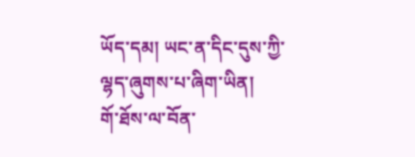ཡོད་དམ། ཡང་ན་དིང་དུས་ཀྱི་ལྷད་ཞུགས་པ་ཞིག་ཡིན།
གོ་ཐོས་ལ་བོན་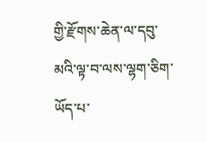གྱི་རྫོགས་ཆེན་ལ་དབུ་མའི་ལྟ་བ་ལས་ལྷག་ཅིག་ཡོད་པ་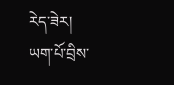རེད་ཟེར།
ཡག་པོ་བྲིས་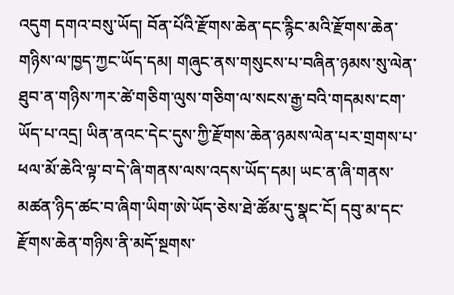འདུག དགའ་བསུ་ཡོད། བོན་པོའི་རྫོགས་ཆེན་དང་རྙིང་མའི་རྫོགས་ཆེན་གཉིས་ལ་ཁྱད་ཀྱང་ཡོད་དམ། གཞུང་ནས་གསུངས་པ་བཞིན་ཉམས་སུ་ལེན་ཐུབ་ན་གཉིས་ཀར་ཚེ་གཅིག་ལུས་གཅིག་ལ་སངས་རྒྱ་བའི་གདམས་ངག་ཡོད་པ་འདྲ། ཡིན་ནའང་དེང་དུས་ཀྱི་རྫོགས་ཆེན་ཉམས་ལེན་པར་གྲགས་པ་ཕལ་མོ་ཆེའི་ལྟ་བ་དེ་ཞི་གནས་ལས་འདས་ཡོད་དམ། ཡང་ན་ཞི་གནས་མཚན་ཉིད་ཚང་བ་ཞིག་ཡིག་ཨེ་ཡོད་ཅེས་ཐེ་ཚོམ་དུ་སྣང་ངོ། དབུ་མ་དང་རྫོགས་ཆེན་གཉིས་ནི་མདོ་སྔགས་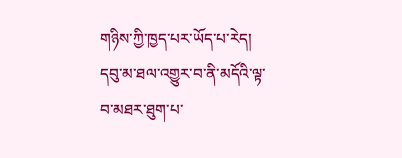གཉིས་ཀྱི་ཁྱད་པར་ཡོད་པ་རེད། དབུ་མ་ཐལ་འགྱུར་བ་ནི་མདོའི་ལྟ་བ་མཐར་ཐུག་པ་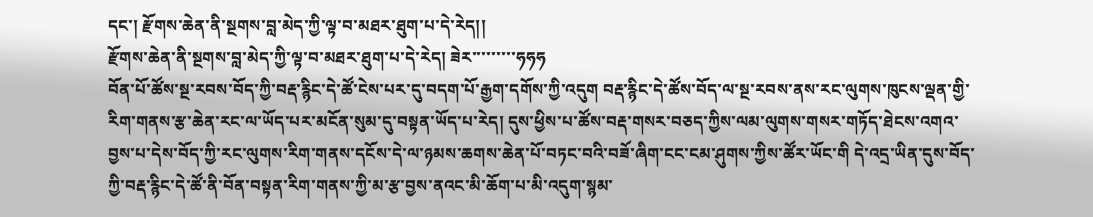དང་། རྫོགས་ཆེན་ནི་སྔགས་བླ་མེད་ཀྱི་ལྟ་བ་མཐར་ཐུག་པ་དེ་རེད།།
རྫོགས་ཆེན་ནི་སྔགས་བླ་མེད་ཀྱི་ལྟ་བ་མཐར་ཐུག་པ་དེ་རེད། ཟེར་་་་་་་་་ཧཧཧ
བོན་པོ་ཚོས་སྔ་རབས་བོད་ཀྱི་བརྡ་རྙིང་དེ་ཚོ་ངེས་པར་དུ་བདག་པོ་རྒྱག་དགོས་ཀྱི་འདུག བརྡ་རྙིང་དེ་ཚོས་བོད་ལ་སྔ་རབས་ནས་རང་ལུགས་ཁུངས་ལྡན་གྱི་རིག་གནས་རྩ་ཆེན་རང་ལ་ཡོད་པར་མངོན་སུམ་དུ་བསྟན་ཡོད་པ་རེད། དུས་ཕྱིས་པ་ཚོས་བརྡ་གསར་བཅད་ཀྱིས་ལམ་ལུགས་གསར་གཏོད་ཐེངས་འགའ་བྱས་པ་དེས་བོད་ཀྱི་རང་ལུགས་རིག་གནས་དངོས་དེ་ལ་ཉམས་ཆགས་ཆེན་པོ་བཏང་བའི་བཟོ་ཞིག་ངང་ངམ་ཤུགས་ཀྱིས་ཚོར་ཡོང་གི དེ་འདྲ་ཡིན་དུས་བོད་ཀྱི་བརྡ་རྙིང་དེ་ཚོ་ནི་བོན་བསྟན་རིག་གནས་ཀྱི་མ་རྩ་བྱས་ནའང་མི་ཆོག་པ་མི་འདུག་སྙམ་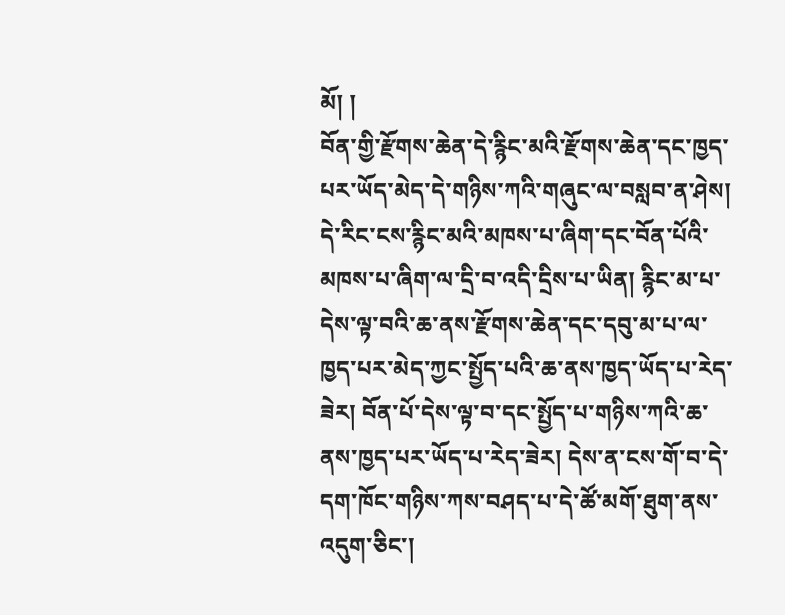མོ། །
བོན་གྱི་རྫོགས་ཆེན་དེ་རྙིང་མའི་རྫོགས་ཆེན་དང་ཁྱད་པར་ཡོད་མེད་དེ་གཉིས་ཀའི་གཞུང་ལ་བསླབ་ན་ཤེས།
དེ་རིང་ངས་རྙིང་མའི་མཁས་པ་ཞིག་དང་བོན་པོའི་མཁས་པ་ཞིག་ལ་དྲི་བ་འདི་དྲིས་པ་ཡིན། རྙིང་མ་པ་དེས་ལྟ་བའི་ཆ་ནས་རྫོགས་ཆེན་དང་དབུ་མ་པ་ལ་ཁྱད་པར་མེད་ཀྱང་སྤྱོད་པའི་ཆ་ནས་ཁྱད་ཡོད་པ་རེད་ཟེར། བོན་པོ་དེས་ལྟ་བ་དང་སྤྱོད་པ་གཉིས་ཀའི་ཆ་ནས་ཁྱད་པར་ཡོད་པ་རེད་ཟེར། དེས་ན་ངས་གོ་བ་དེ་དག་ཁོང་གཉིས་ཀས་བཤད་པ་དེ་ཚོ་མགོ་ཐུག་ནས་འདུག་ཅིང་།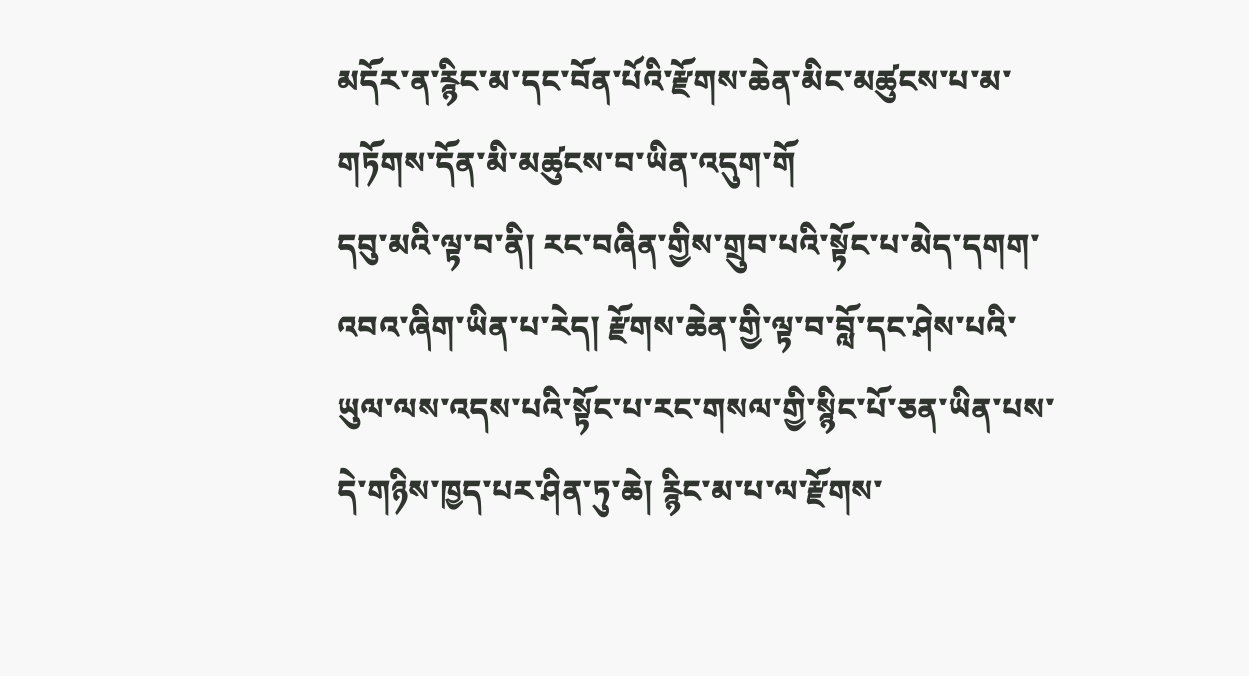མདོར་ན་རྙིང་མ་དང་བོན་པོའི་རྫོགས་ཆེན་མིང་མཚུངས་པ་མ་གཏོགས་དོན་མི་མཚུངས་བ་ཡིན་འདུག་གོ
དབུ་མའི་ལྟ་བ་ནི། རང་བཞིན་གྱིས་གྲུབ་པའི་སྟོང་པ་མེད་དགག་འབའ་ཞིག་ཡིན་པ་རེད། རྫོགས་ཆེན་གྱི་ལྟ་བ་བློ་དང་ཤེས་པའི་ཡུལ་ལས་འདས་པའི་སྟོང་པ་རང་གསལ་གྱི་སྙིང་པོ་ཅན་ཡིན་པས་དེ་གཉིས་ཁྱད་པར་ཤིན་ཏུ་ཆེ། རྙིང་མ་པ་ལ་རྫོགས་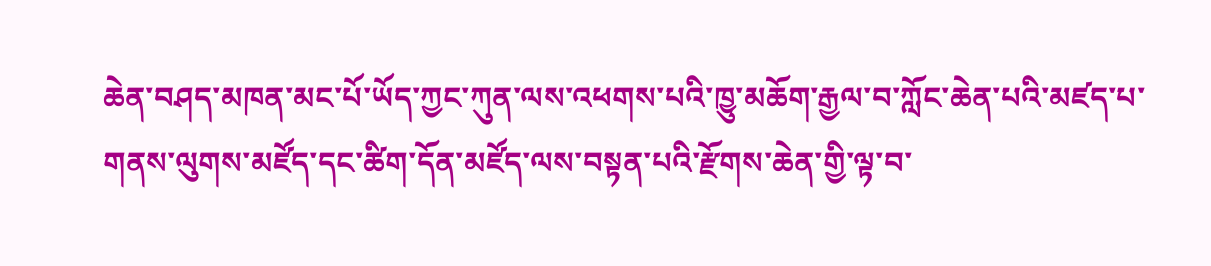ཆེན་བཤད་མཁན་མང་པོ་ཡོད་ཀྱང་ཀུན་ལས་འཕགས་པའི་ཁྱུ་མཆོག་རྒྱལ་བ་ཀློང་ཆེན་པའི་མཛད་པ་གནས་ལུགས་མཛོད་དང་ཚིག་དོན་མཛོད་ལས་བསྟན་པའི་རྫོགས་ཆེན་གྱི་ལྟ་བ་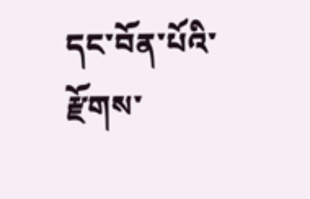དང་བོན་པོའི་རྫོགས་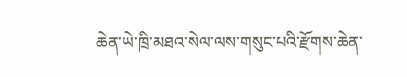ཆེན་ཡེ་ཁྲི་མཐའ་སེལ་ལས་གསུང་པའི་རྫོགས་ཆེན་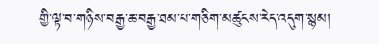གྱི་ལྟ་བ་གཉིས་བརྒྱ་ཆ་བརྒྱ་ཐམ་པ་གཅིག་མཚུངས་རེད་འདུག་སྙམ།